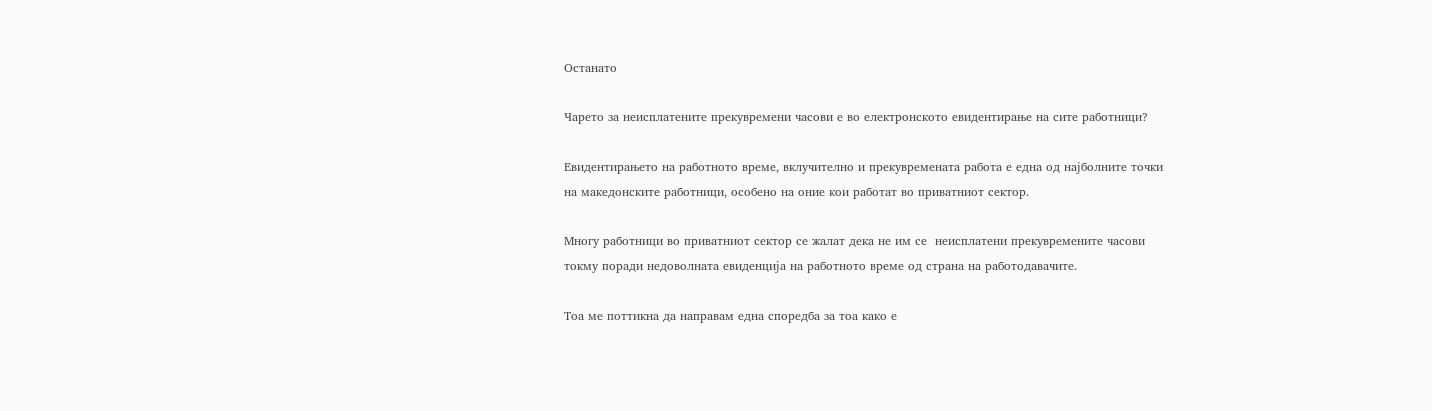Останато

Чарето за неисплатените прекувремени часови е во електронското евидентирање на сите работници?

Евидентирањето на работното време, вклучително и прекувремената работа е една од најболните точки на македонските работници, особено на оние кои работат во приватниот сектор.

Многу работници во приватниот сектор се жалат дека не им се  неисплатени прекувремените часови токму поради недоволната евиденција на работното време од страна на работодавачите.

Тоа ме поттикна да направам една споредба за тоа како е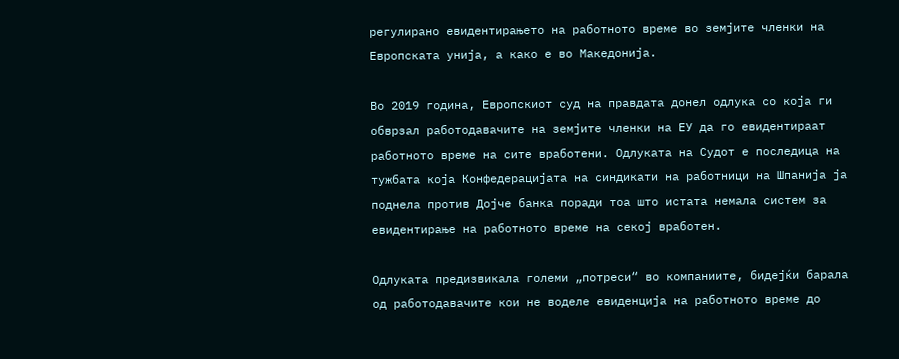регулирано евидентирањето на работното време во земјите членки на Европската унија, а како е во Македонија.

Во 2019 година, Европскиот суд на правдата донел одлука со која ги обврзал работодавачите на земјите членки на ЕУ да го евидентираат работното време на сите вработени. Одлуката на Судот е последица на тужбата која Конфедерацијата на синдикати на работници на Шпанија ја поднела против Дојче банка поради тоа што истата немала систем за евидентирање на работното време на секој вработен.

Одлуката предизвикала големи „потреси“ во компаниите, бидејќи барала од работодавачите кои не воделе евиденција на работното време до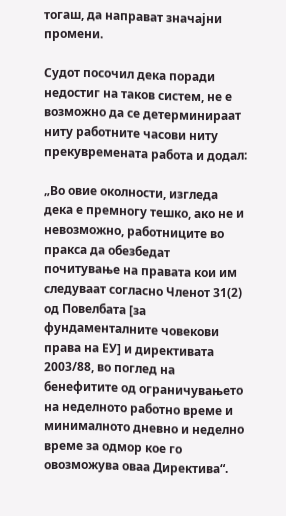тогаш, да направат значајни промени.

Судот посочил дека поради недостиг на таков систем, не е возможно да се детерминираат ниту работните часови ниту прекувремената работа и додал:

„Во овие околности, изгледа дека е премногу тешко, ако не и невозможно, работниците во пракса да обезбедат почитување на правата кои им следуваат согласно Членот 31(2) од Повелбата [за фундаменталните човекови права на ЕУ] и директивата 2003/88, во поглед на бенефитите од ограничувањето на неделното работно време и минималното дневно и неделно време за одмор кое го овозможува оваа Директива“.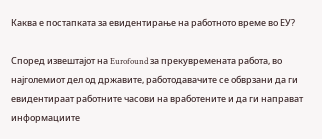Каква е постапката за евидентирање на работното време во ЕУ?

Според извештајот на Eurofound за прекувремената работа, во најголемиот дел од државите, работодавачите се обврзани да ги евидентираат работните часови на вработените и да ги направат информациите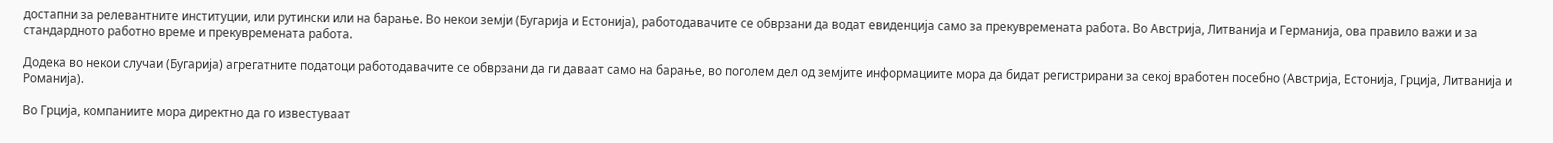достапни за релевантните институции, или рутински или на барање. Во некои земји (Бугарија и Естонија), работодавачите се обврзани да водат евиденција само за прекувремената работа. Во Австрија, Литванија и Германија, ова правило важи и за стандардното работно време и прекувремената работа.

Додека во некои случаи (Бугарија) агрегатните податоци работодавачите се обврзани да ги даваат само на барање, во поголем дел од земјите информациите мора да бидат регистрирани за секој вработен посебно (Австрија, Естонија, Грција, Литванија и Романија).

Во Грција, компаниите мора директно да го известуваат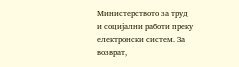Министерството за труд и социјални работи преку електронски систем. За возврат,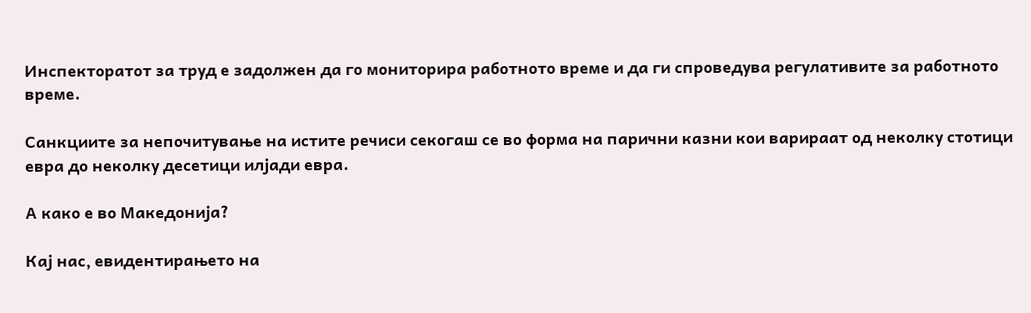Инспекторатот за труд е задолжен да го мониторира работното време и да ги спроведува регулативите за работното време.

Санкциите за непочитување на истите речиси секогаш се во форма на парични казни кои варираат од неколку стотици евра до неколку десетици илјади евра.

А како е во Македонија?

Кај нас, евидентирањето на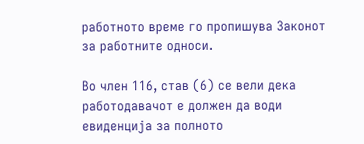работното време го пропишува Законот за работните односи.

Во член 116, став (6) се вели дека работодавачот е должен да води евиденција за полното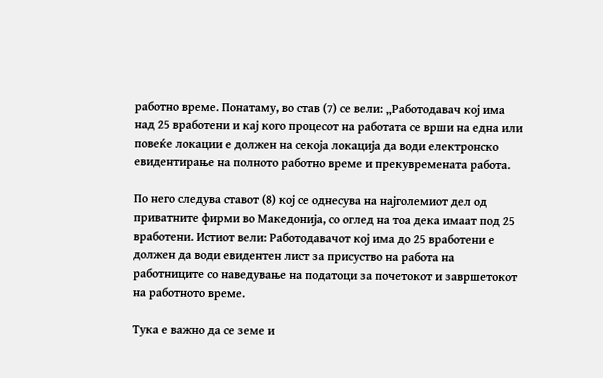работно време. Понатаму, во став (7) се вели: „Работодавач кој има над 25 вработени и кај кого процесот на работата се врши на една или повеќе локации е должен на секоја локација да води електронско евидентирање на полното работно време и прекувремената работа.

По него следува ставот (8) кој се однесува на најголемиот дел од приватните фирми во Македонија, со оглед на тоа дека имаат под 25 вработени. Истиот вели: Работодавачот кој има до 25 вработени е должен да води евидентен лист за присуство на работа на работниците со наведување на податоци за почетокот и завршетокот на работното време.

Тука е важно да се земе и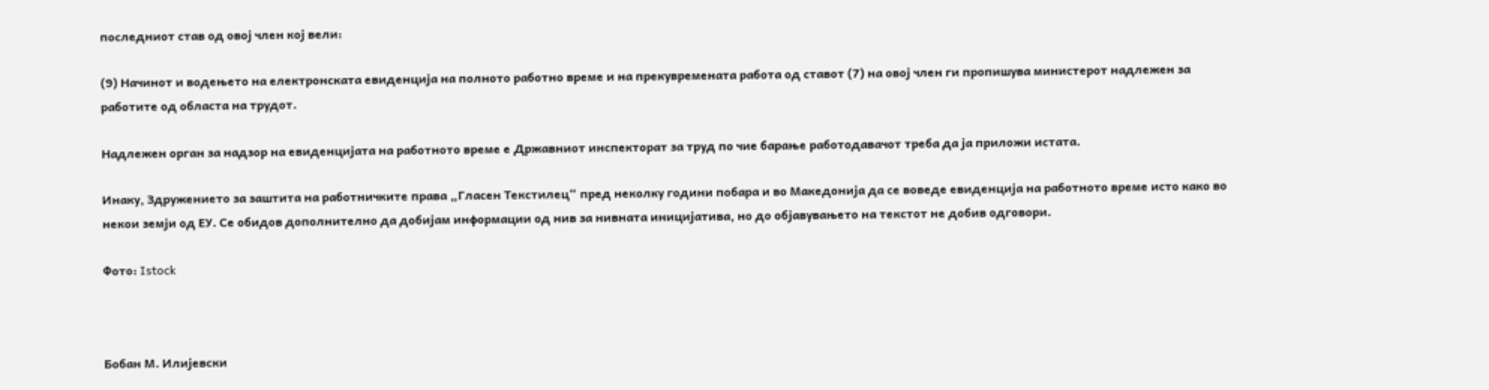последниот став од овој член кој вели:

(9) Начинот и водењето на електронската евиденција на полното работно време и на прекувремената работа од ставот (7) на овој член ги пропишува министерот надлежен за работите од областа на трудот.

Надлежен орган за надзор на евиденцијата на работното време е Државниот инспекторат за труд по чие барање работодавачот треба да ја приложи истата.

Инаку, Здружението за заштита на работничките права „Гласен Текстилец“ пред неколку години побара и во Македонија да се воведе евиденција на работното време исто како во некои земји од ЕУ. Се обидов дополнително да добијам информации од нив за нивната иницијатива, но до објавувањето на текстот не добив одговори.

Фото: Istock



Бобан М. Илијевски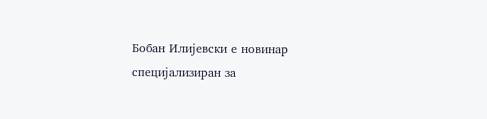Бобан Илијевски е новинар специјализиран за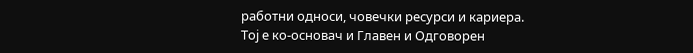работни односи, човечки ресурси и кариера. Тој е ко-основач и Главен и Одговорен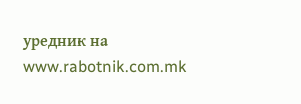уредник на www.rabotnik.com.mk